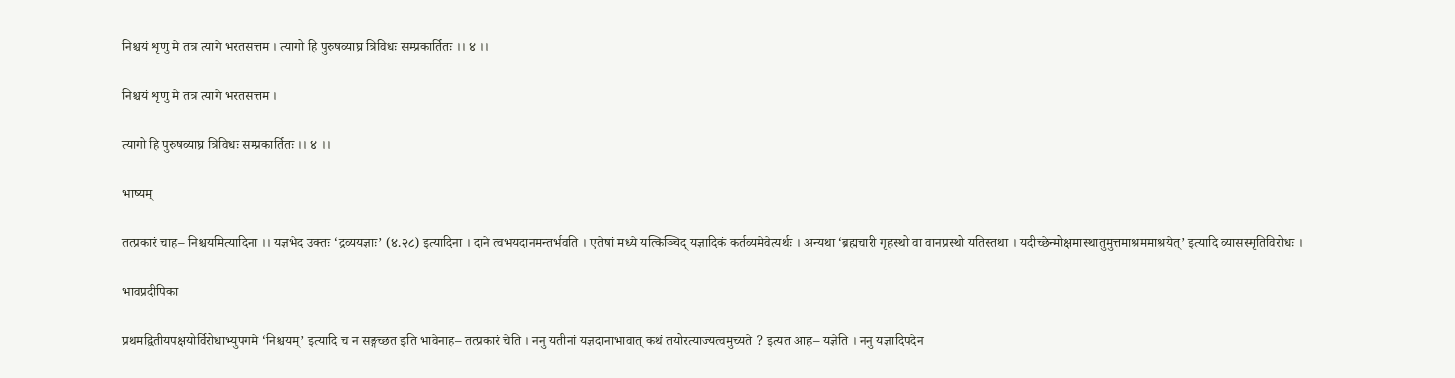निश्चयं शृणु मे तत्र त्यागे भरतसत्तम । त्यागो हि पुरुषव्याघ्र त्रिविधः सम्प्रकार्तितः ।। ४ ।।

निश्चयं शृणु मे तत्र त्यागे भरतसत्तम ।

त्यागो हि पुरुषव्याघ्र त्रिविधः सम्प्रकार्तितः ।। ४ ।।

भाष्यम्

तत्प्रकारं चाह– निश्चयमित्यादिना ।। यज्ञभेद उक्तः ‘द्रव्ययज्ञाः’ (४.२८) इत्यादिना । दाने त्वभयदानमन्तर्भवति । एतेषां मध्ये यत्किञ्चिद् यज्ञादिकं कर्तव्यमेवेत्यर्थः । अन्यथा ‘ब्रह्मचारी गृहस्थो वा वानप्रस्थो यतिस्तथा । यदीच्छेन्मोक्षमास्थातुमुत्तमाश्रममाश्रयेत्’ इत्यादि व्यासस्मृतिविरोधः ।

भावप्रदीपिका

प्रथमद्वितीयपक्षयोर्विरोधाभ्युपगमे ‘निश्चयम्’ इत्यादि च न सङ्गच्छत इति भावेनाह– तत्प्रकारं चेति । ननु यतीनां यज्ञदानाभावात् कथं तयोरत्याज्यत्वमुच्यते ? इत्यत आह– यज्ञेति । ननु यज्ञादिपदेन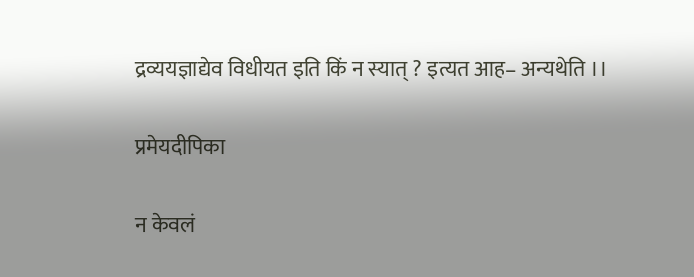द्रव्ययज्ञाद्येव विधीयत इति किं न स्यात् ? इत्यत आह– अन्यथेति ।।

प्रमेयदीपिका

न केवलं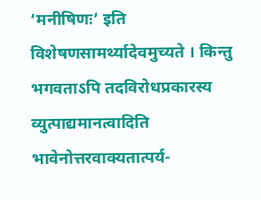‘मनीषिणः’ इति विशेषणसामर्थ्यादेवमुच्यते । किन्तु भगवताऽपि तदविरोधप्रकारस्य व्युत्पाद्यमानत्वादिति भावेनोत्तरवाक्यतात्पर्य-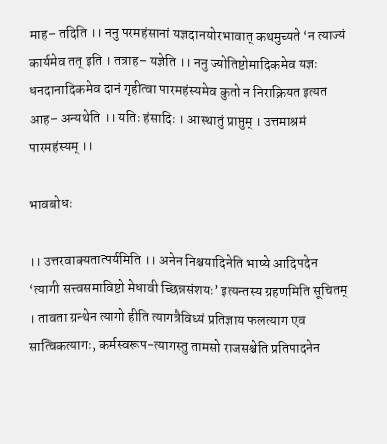माह– तदिति ।। ननु परमहंसानां यज्ञदानयोरभावात् कथमुच्यते ‘न त्याज्यं कार्यमेव तत् इति । तत्राह– यज्ञेति ।। ननु ज्योतिष्टोमादिकमेव यज्ञः धनदानादिकमेव दानं गृहीत्वा पारमहंस्यमेव कुतो न निराक्रियत इत्यत आह– अन्यथेति ।। यतिः हंसादिः । आस्थातुं प्राप्तुम् । उत्तमाश्रमं पारमहंस्यम् ।।

भावबोधः

।। उत्तरवाक्यतात्पर्यमिति ।। अनेन निश्चयादिनेति भाष्ये आदिपदेन ‘त्यागी सत्त्वसमाविष्टो मेधावी च्छिन्नसंशयः’ इत्यन्तस्य ग्रहणमिति सूचितम् । तावता ग्रन्थेन त्यागो हीति त्यागत्रैविध्यं प्रतिज्ञाय फलत्याग एव सात्विकत्यागः, कर्मस्वरूप-त्यागस्तु तामसो राजसश्चेति प्रतिपादनेन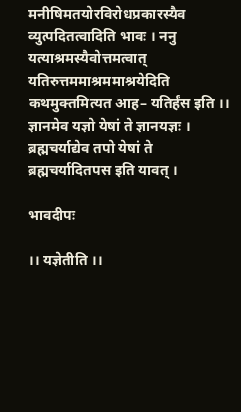मनीषिमतयोरविरोधप्रकारस्यैव व्युत्पदितत्वादिति भावः । ननु यत्याश्रमस्यैवोत्तमत्वात् यतिरुत्तममाश्रममाश्रयेदिति कथमुक्तमित्यत आह– यतिर्हंस इति ।। ज्ञानमेव यज्ञो येषां ते ज्ञानयज्ञः । ब्रह्मचर्याद्येव तपो येषां ते ब्रह्मचर्यादितपस इति यावत् ।

भावदीपः

।। यज्ञेतीति ।।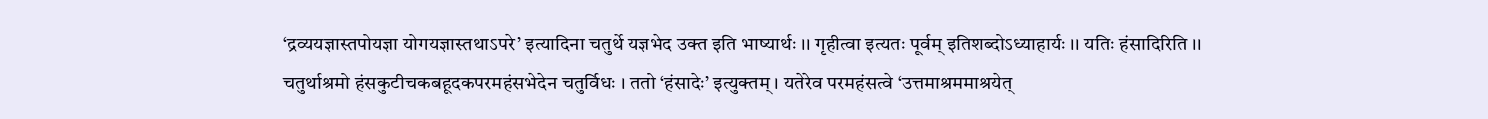‘द्रव्ययज्ञास्तपोयज्ञा योगयज्ञास्तथाऽपरे’ इत्यादिना चतुर्थे यज्ञभेद उक्त इति भाष्यार्थः ।। गृहीत्वा इत्यतः पूर्वम् इतिशब्दोऽध्याहार्यः ।। यतिः हंसादिरिति ।। चतुर्थाश्रमो हंसकुटीचकबहूदकपरमहंसभेदेन चतुर्विधः । ततो ‘हंसादेः’ इत्युक्तम् । यतेरेव परमहंसत्वे ‘उत्तमाश्रममाश्रयेत्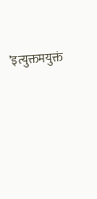’इत्युक्तमयुक्तं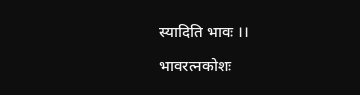स्यादिति भावः ।।

भावरत्नकोशः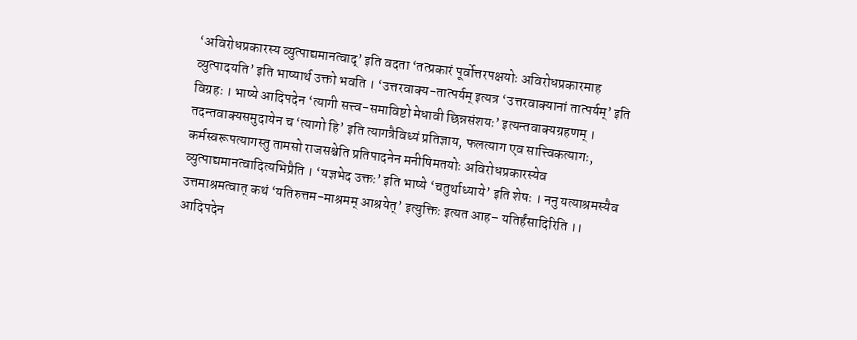‘अविरोधप्रकारस्य व्युत्पाद्यमानत्वाद्’ इति वदता ‘तत्प्रकारं पूर्वोत्तरपक्षयोः अविरोधप्रकारमाह व्युत्पादयति’ इति भाष्यार्थ उक्तो भवति । ‘उत्तरवाक्य-तात्पर्यम् इत्यत्र ‘उत्तरवाक्यानां तात्पर्यम्’ इति विग्रहः । भाष्ये आदिपदेन ‘त्यागी सत्त्व-समाविष्टो मेधावी छिन्नसंशयः’ इत्यन्तवाक्यग्रहणम् । तदन्तवाक्यसमुदायेन च ‘त्यागो हि’ इति त्यागत्रैविध्यं प्रतिज्ञाय, फलत्याग एव सात्त्विकत्यागः, कर्मस्वरूपत्यागस्तु तामसो राजसश्चेति प्रतिपादनेन मनीषिमतयोः अविरोधप्रकारस्येव व्युत्पाद्यमानत्वादित्यभिप्रैति । ‘यज्ञभेद उक्तः’ इति भाष्ये ‘चतुर्थाध्याये’ इति शेषः । ननु यत्याश्रमस्यैव उत्तमाश्रमत्वात् कथं ‘यतिरुत्तम-माश्रमम् आश्रयेत्’ इत्युक्तिः इत्यत आह– यतिर्हंसादिरिति ।। आदिपदेन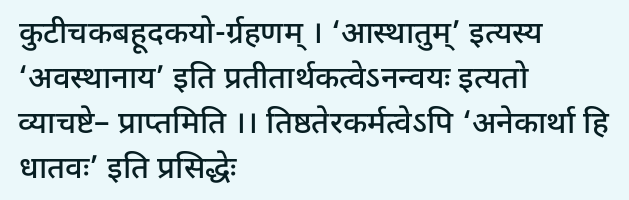कुटीचकबहूदकयो-र्ग्रहणम् । ‘आस्थातुम्’ इत्यस्य ‘अवस्थानाय’ इति प्रतीतार्थकत्वेऽनन्वयः इत्यतो व्याचष्टे– प्राप्तमिति ।। तिष्ठतेरकर्मत्वेऽपि ‘अनेकार्था हि धातवः’ इति प्रसिद्धेः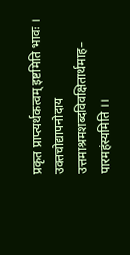प्रकृत प्राप्त्यर्थकत्वम् इष्टमिति भावः । उक्तचोद्यापनोदाय उत्तमाश्रमशब्दविवक्षितार्थमाह– पारमहंस्यमिति ।।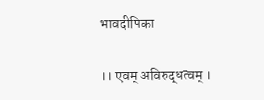भावदीपिका

।। एवम् अविरुद्धत्वम् ।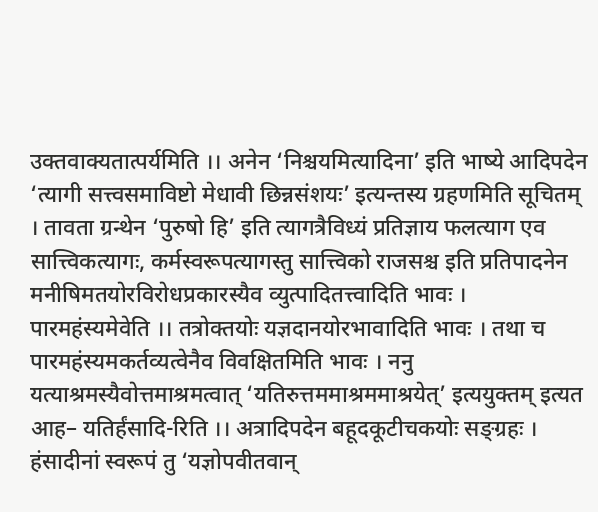उक्तवाक्यतात्पर्यमिति ।। अनेन ‘निश्चयमित्यादिना’ इति भाष्ये आदिपदेन ‘त्यागी सत्त्वसमाविष्टो मेधावी छिन्नसंशयः’ इत्यन्तस्य ग्रहणमिति सूचितम् । तावता ग्रन्थेन ‘पुरुषो हि’ इति त्यागत्रैविध्यं प्रतिज्ञाय फलत्याग एव सात्त्विकत्यागः, कर्मस्वरूपत्यागस्तु सात्त्विको राजसश्च इति प्रतिपादनेन मनीषिमतयोरविरोधप्रकारस्यैव व्युत्पादितत्त्वादिति भावः । पारमहंस्यमेवेति ।। तत्रोक्तयोः यज्ञदानयोरभावादिति भावः । तथा च पारमहंस्यमकर्तव्यत्वेनैव विवक्षितमिति भावः । ननु यत्याश्रमस्यैवोत्तमाश्रमत्वात् ‘यतिरुत्तममाश्रममाश्रयेत्’ इत्ययुक्तम् इत्यत आह– यतिर्हंसादि-रिति ।। अत्रादिपदेन बहूदकूटीचकयोः सङ्ग्रहः । हंसादीनां स्वरूपं तु ‘यज्ञोपवीतवान्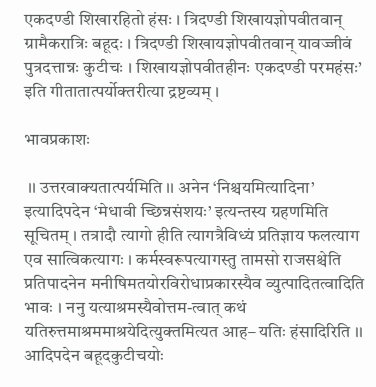एकदण्डी शिखारहितो हंसः । त्रिदण्डी शिखायज्ञोपवीतवान् ग्रामैकरात्रिः बहूदः । त्रिदण्डी शिखायज्ञोपवीतवान् यावज्जीवं पुत्रदत्तान्नः कुटीचः । शिखायज्ञोपवीतहीनः एकदण्डी परमहंसः’ इति गीतातात्पर्योक्तरीत्या द्रष्टव्यम् ।

भावप्रकाशः

 ।। उत्तरवाक्यतात्पर्यमिति ।। अनेन ‘निश्चयमित्यादिना’ इत्यादिपदेन ‘मेधावी च्छिन्नसंशयः’ इत्यन्तस्य ग्रहणमिति सूचितम् । तत्रादौ त्यागो हीति त्यागत्रैविध्यं प्रतिज्ञाय फलत्याग एव सात्विकत्यागः । कर्मस्वरूपत्यागस्तु तामसो राजसश्चेति प्रतिपादनेन मनीषिमतयोरविरोधाप्रकारस्यैव व्युत्पादितत्वादिति भावः । ननु यत्याश्रमस्यैवोत्तम-त्वात् कथं यतिरुत्तमाश्रममाश्रयेदित्युक्तमित्यत आह– यतिः हंसादिरिति ।। आदिपदेन बहूदकुटीचयोः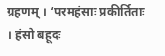ग्रहणम् । ‘परमहंसाः प्रकीर्तिताः । हंसो बहूदः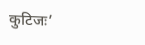कुटिजः’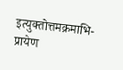इत्युक्तोत्तमक्रमाभि-प्रायेण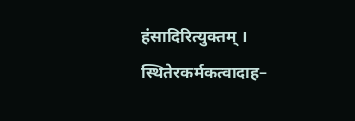हंसादिरित्युक्तम् । स्थितेरकर्मकत्वादाह–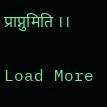प्राप्नुमिति ।।

Load More